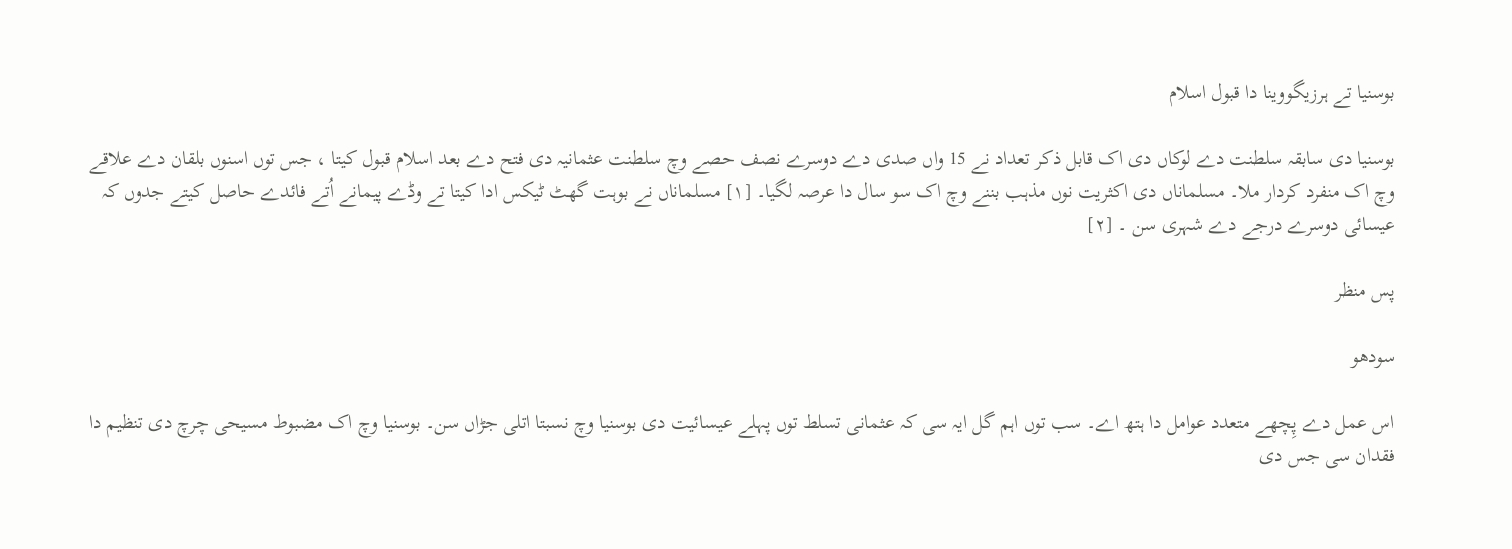بوسنیا تے ہرزیگووینا دا قبول اسلام

بوسنیا دی سابقہ سلطنت دے لوکاں دی اک قابل ذکر تعداد نے 15 واں صدی دے دوسرے نصف حصے وچ سلطنت عثمانیہ دی فتح دے بعد اسلام قبول کيتا ، جس توں اسنوں بلقان دے علاقے وچ اک منفرد کردار ملا۔ مسلماناں دی اکثریت نوں مذہب بننے وچ اک سو سال دا عرصہ لگیا۔ [۱] مسلماناں نے بوہت گھٹ ٹیکس ادا کيتا تے وڈے پیمانے اُتے فائدے حاصل کیتے جدوں کہ عیسائی دوسرے درجے دے شہری سن ۔ [۲]

پس منظر

سودھو

اس عمل دے پِچھے متعدد عوامل دا ہتھ اے۔ سب توں اہم گل ایہ سی کہ عثمانی تسلط توں پہلے عیسائیت دی بوسنیا وچ نسبتا اتلی جڑاں سن۔ بوسنیا وچ اک مضبوط مسیحی چرچ دی تنظیم دا فقدان سی جس دی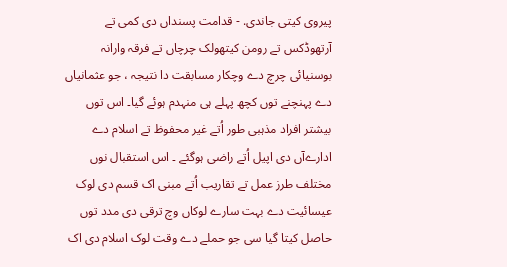پیروی کيتی جاندی. - قدامت پسنداں دی کمی تے آرتھوڈکس تے رومن کیتھولک چرچاں تے فرقہ وارانہ بوسنیائی چرچ دے وچکار مسابقت دا نتیجہ ، جو عثمانیاں دے پہنچنے توں کچھ پہلے ہی منہدم ہوئے گیا۔ اس توں بیشتر افراد مذہبی طور اُتے غیر محفوظ تے اسلام دے ادارےآں دی اپیل اُتے راضی ہوگئے ۔ اس استقبال نوں مختلف طرز عمل تے تقاریب اُتے مبنی اک قسم دی لوک عیسائیت دے بہت سارے لوکاں وچ ترقی دی مدد توں حاصل کيتا گیا سی جو حملے دے وقت لوک اسلام دی اک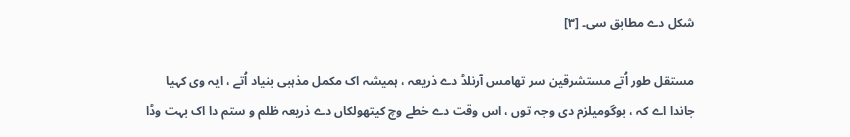شکل دے مطابق سی۔ [۳]

مستقل طور اُتے مستشرقین سر تھامس آرنلڈ دے ذریعہ ، ہمیشہ اک مکمل مذہبی بنیاد اُتے ، ایہ وی کہیا جاندا اے کہ ، بوگومیلزم دی وجہ توں ، اس وقت دے خطے وچ کیتھولکاں دے ذریعہ ظلم و ستم دا اک بہت وڈا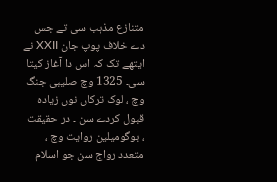متنازع مذہب سی تے جس دے خلاف پوپ جان XXII نے ایتھے تک کہ اس دا آغاز کيتا سی۔ 1325 وچ صلیبی جنگ وچ ، لوک ترکاں نوں زیادہ قبول کردے سن ۔ در حقیقت ، بوگومیلین روایت وچ ، متعدد رواج سن جو اسلام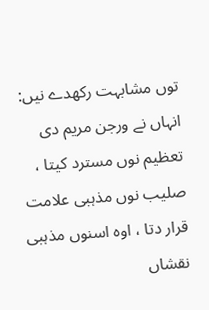توں مشابہت رکھدے نيں: انہاں نے ورجن مریم دی تعظیم نوں مسترد کيتا ، صلیب نوں مذہبی علامت قرار دتا ، اوہ اسنوں مذہبی نقشاں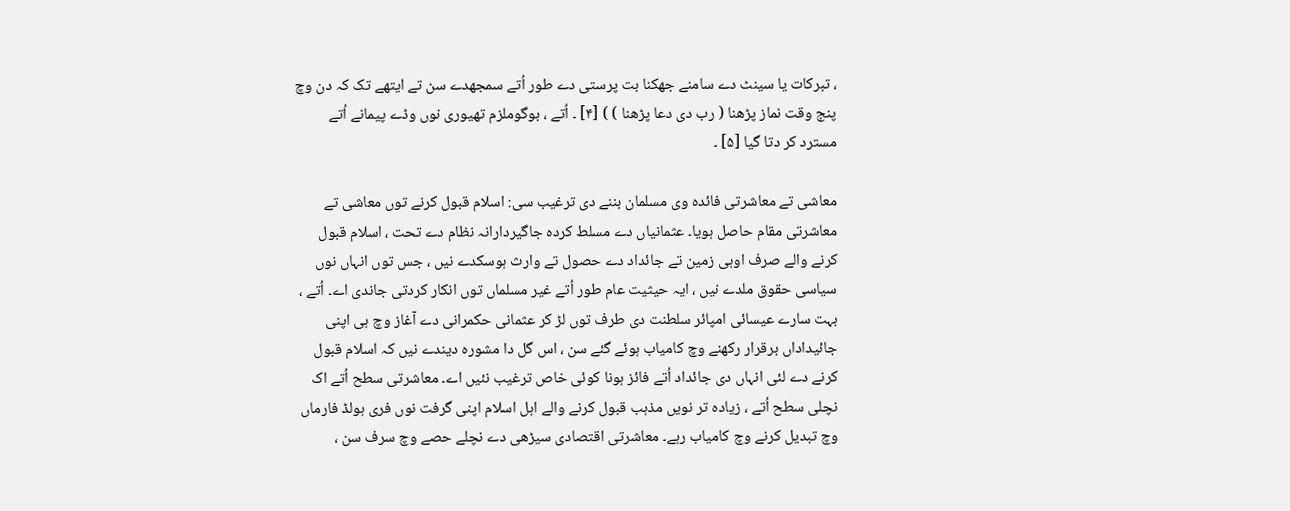، تبرکات یا سینٹ دے سامنے جھکنا بت پرستی دے طور اُتے سمجھدے سن تے ایتھے تک کہ دن وچ پنج وقت نماز پڑھنا ( رب دی دعا پڑھنا ) ) [۴] ۔ اُتے ، بوگوملزم تھیوری نوں وڈے پیمانے اُتے مسترد کر دتا گیا [۵] ۔

معاشی تے معاشرتی فائدہ وی مسلمان بننے دی ترغیب سی: اسلام قبول کرنے توں معاشی تے معاشرتی مقام حاصل ہويا۔ عثمانیاں دے مسلط کردہ جاگیردارانہ نظام دے تحت ، اسلام قبول کرنے والے صرف اوہی زمین تے جائداد دے حصول تے وارث ہوسکدے نيں ، جس توں انہاں نوں سیاسی حقوق ملدے نيں ، ایہ حیثیت عام طور اُتے غیر مسلماں توں انکار کردتی جاندی اے۔ اُتے ، بہت سارے عیسائی امپائر سلطنت دی طرف توں لڑ کر عثمانی حکمرانی دے آغاز وچ ہی اپنی جائیداداں برقرار رکھنے وچ کامیاب ہوئے گئے سن ، اس گل دا مشورہ دیندے نيں کہ اسلام قبول کرنے دے لئی انہاں دی جائداد اُتے فائز ہونا کوئی خاص ترغیب نئيں اے۔ معاشرتی سطح اُتے اک نچلی سطح اُتے ، زیادہ تر نويں مذہب قبول کرنے والے اہل اسلام اپنی گرفت نوں فری ہولڈ فارماں وچ تبدیل کرنے وچ کامیاب رہے۔ معاشرتی اقتصادی سیڑھی دے نچلے حصے وچ سرف سن ،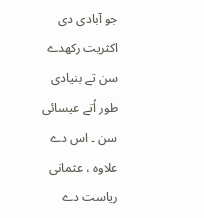جو آبادی دی اکثریت رکھدے سن تے بنیادی طور اُتے عیسائی سن ۔ اس دے علاوہ ، عثمانی ریاست دے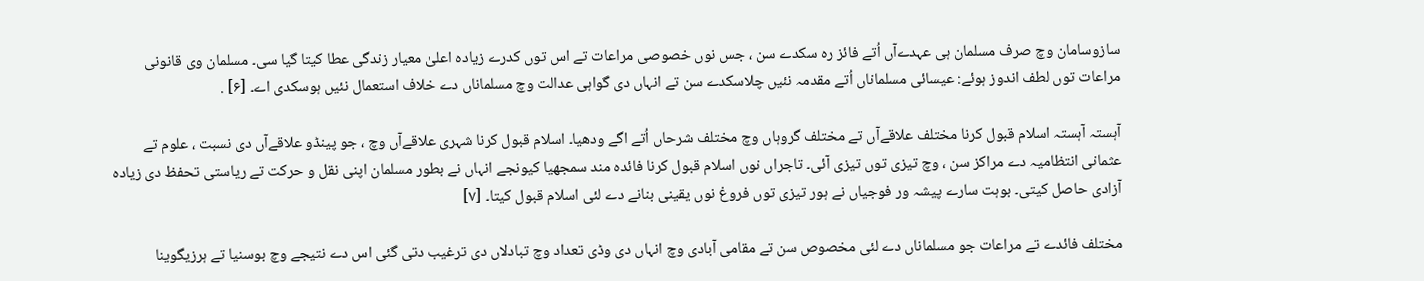سازوسامان وچ صرف مسلمان ہی عہدےآں اُتے فائز رہ سکدے سن ، جس نوں خصوصی مراعات تے اس توں کدرے زیادہ اعلیٰ معیار زندگی عطا کيتا گیا سی۔ مسلمان وی قانونی مراعات توں لطف اندوز ہوئے: عیسائی مسلماناں اُتے مقدمہ نئيں چلاسکدے سن تے انہاں دی گواہی عدالت وچ مسلماناں دے خلاف استعمال نئيں ہوسکدی اے۔ [۶] .

آہستہ آہستہ اسلام قبول کرنا مختلف علاقےآں تے مختلف گروہاں وچ مختلف شرحاں اُتے اگے ودھیا۔ اسلام قبول کرنا شہری علاقےآں وچ ، جو پینڈو علاقےآں دی نسبت ، علوم تے عثمانی انتظامیہ دے مراکز سن ، وچ تیزی توں تیزی آئی۔ تاجراں نوں اسلام قبول کرنا فائدہ مند سمجھیا کیونجے انہاں نے بطور مسلمان اپنی نقل و حرکت تے ریاستی تحفظ دی زیادہ آزادی حاصل کيتی۔ بوہت سارے پیشہ ور فوجیاں نے ہور تیزی توں فروغ نوں یقینی بنانے دے لئی اسلام قبول کيتا۔ [۷]

مختلف فائدے تے مراعات جو مسلماناں دے لئی مخصوص سن تے مقامی آبادی وچ انہاں دی وڈی تعداد وچ تبادلاں دی ترغیب دتی گئی اس دے نتیجے وچ بوسنیا تے ہرزیگوینا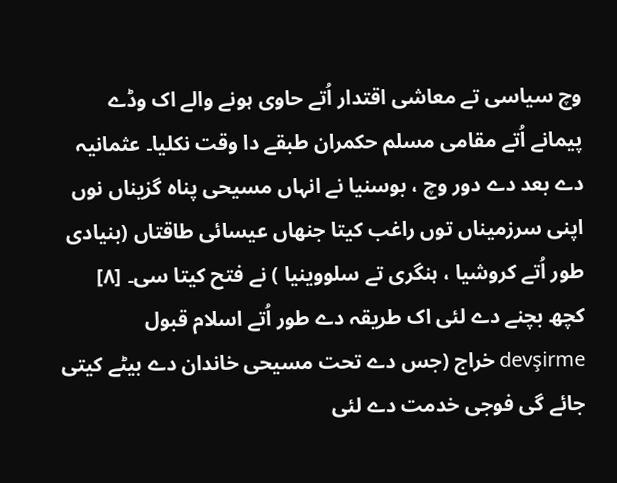وچ سیاسی تے معاشی اقتدار اُتے حاوی ہونے والے اک وڈے پیمانے اُتے مقامی مسلم حکمران طبقے دا وقت نکلیا۔ عثمانیہ دے بعد دے دور وچ ، بوسنیا نے انہاں مسیحی پناہ گزیناں نوں اپنی سرزمیناں توں راغب کيتا جنھاں عیسائی طاقتاں (بنیادی طور اُتے کروشیا ، ہنگری تے سلووینیا ) نے فتح کيتا سی۔ [۸] کچھ بچنے دے لئی اک طریقہ دے طور اُتے اسلام قبول devşirme خراج (جس دے تحت مسیحی خاندان دے بیٹے کيتی جائے گی فوجی خدمت دے لئی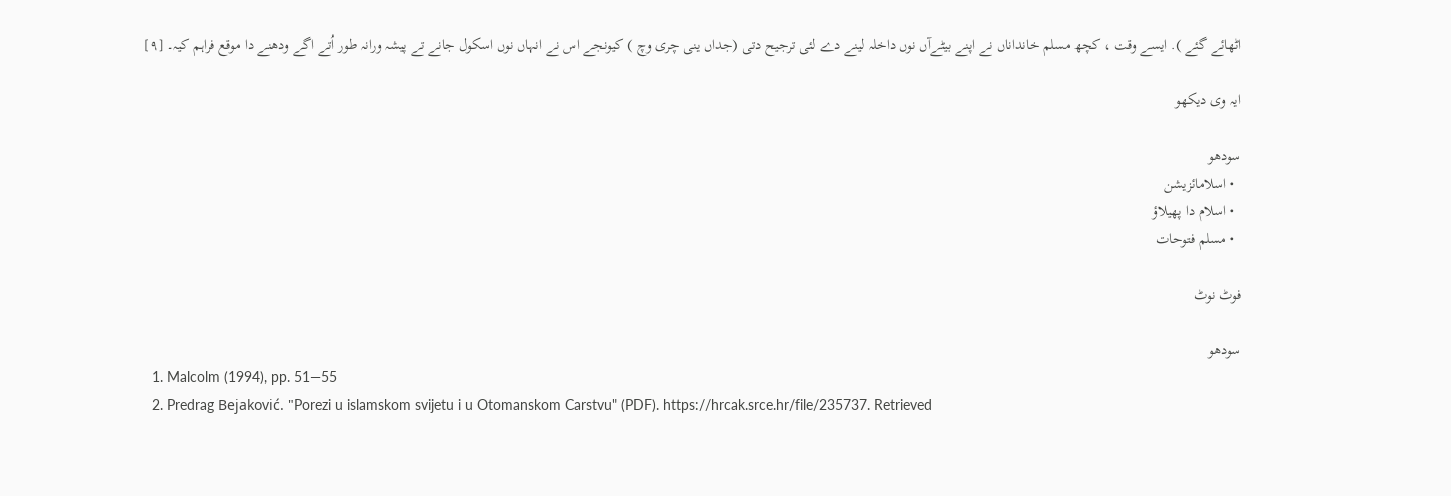اٹھائے گئے ). ايسے وقت ، کچھ مسلم خانداناں نے اپنے بیٹےآں نوں داخلہ لینے دے لئی ترجیح دتی (جداں ینی چری وچ ) کیونجے اس نے انہاں نوں اسکول جانے تے پیشہ ورانہ طور اُتے اگے ودھنے دا موقع فراہم کیہ۔ [۹]

ایہ وی دیکھو

سودھو
  • اسلامائزیشن
  • اسلام دا پھیلاؤ
  • مسلم فتوحات

فوٹ نوٹ

سودھو
  1. Malcolm (1994), pp. 51—55
  2. Predrag Bejaković. "Porezi u islamskom svijetu i u Otomanskom Carstvu" (PDF). https://hrcak.srce.hr/file/235737. Retrieved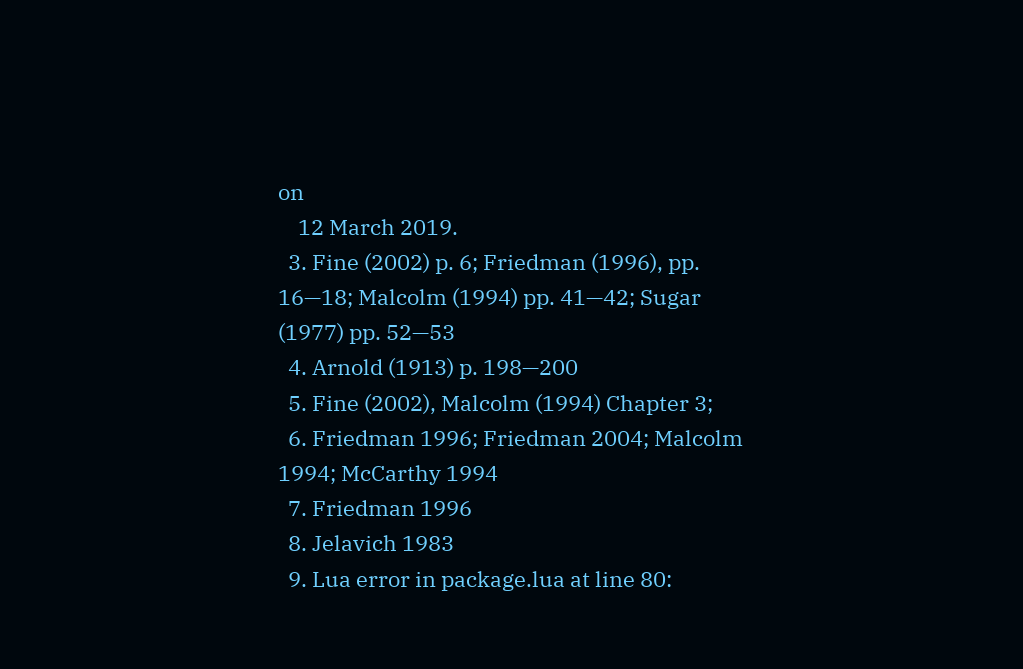on
    12 March 2019.
  3. Fine (2002) p. 6; Friedman (1996), pp. 16—18; Malcolm (1994) pp. 41—42; Sugar (1977) pp. 52—53
  4. Arnold (1913) p. 198—200
  5. Fine (2002), Malcolm (1994) Chapter 3;
  6. Friedman 1996; Friedman 2004; Malcolm 1994; McCarthy 1994
  7. Friedman 1996
  8. Jelavich 1983
  9. Lua error in package.lua at line 80: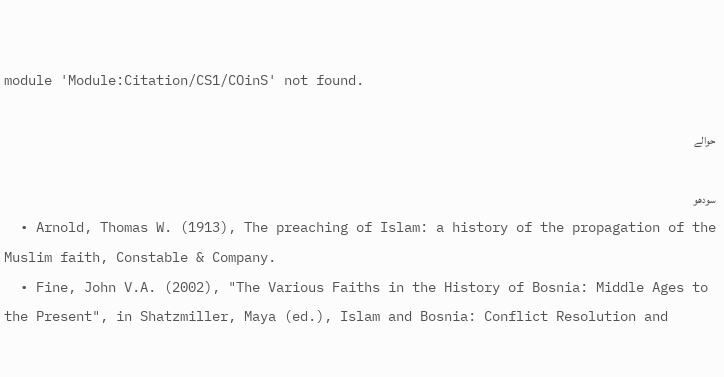module 'Module:Citation/CS1/COinS' not found.

حوالے

سودھو
  • Arnold, Thomas W. (1913), The preaching of Islam: a history of the propagation of the Muslim faith, Constable & Company.
  • Fine, John V.A. (2002), "The Various Faiths in the History of Bosnia: Middle Ages to the Present", in Shatzmiller, Maya (ed.), Islam and Bosnia: Conflict Resolution and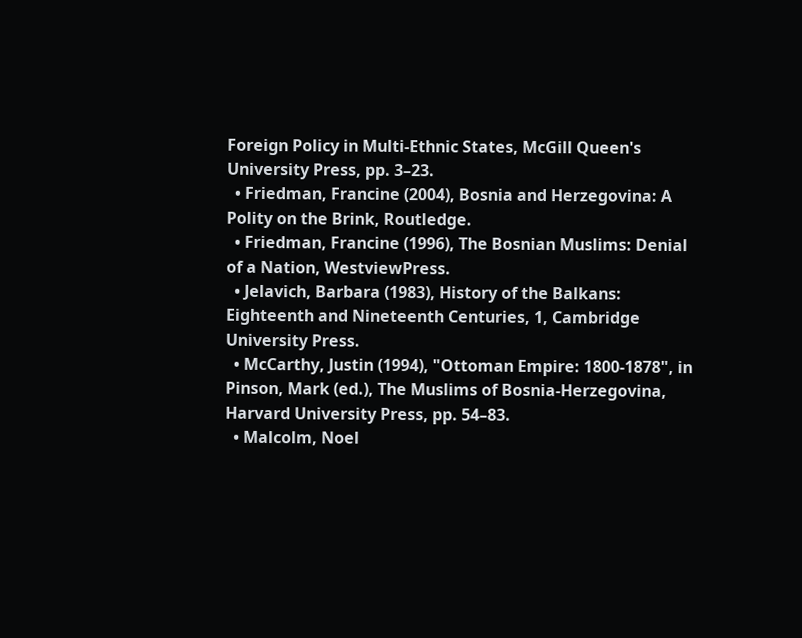Foreign Policy in Multi-Ethnic States, McGill Queen's University Press, pp. 3–23.
  • Friedman, Francine (2004), Bosnia and Herzegovina: A Polity on the Brink, Routledge.
  • Friedman, Francine (1996), The Bosnian Muslims: Denial of a Nation, WestviewPress.
  • Jelavich, Barbara (1983), History of the Balkans: Eighteenth and Nineteenth Centuries, 1, Cambridge University Press.
  • McCarthy, Justin (1994), "Ottoman Empire: 1800-1878", in Pinson, Mark (ed.), The Muslims of Bosnia-Herzegovina, Harvard University Press, pp. 54–83.
  • Malcolm, Noel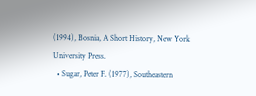(1994), Bosnia, A Short History, New York University Press.
  • Sugar, Peter F. (1977), Southeastern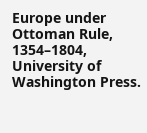Europe under Ottoman Rule, 1354–1804, University of Washington Press.